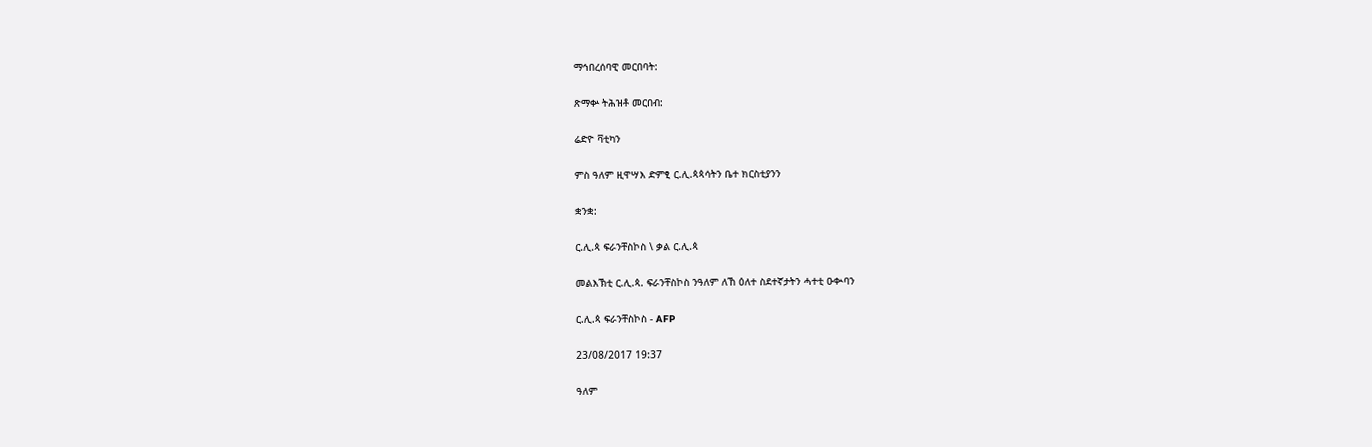ማኅበረሰባዊ መርበባት:

ጽማቍ ትሕዝቶ መርበብ:

ሬድዮ ቫቲካን

ምስ ዓለም ዚዋሣእ ድምፂ ር.ሊ.ጳጳሳትን ቤተ ክርስቲያንን

ቋንቋ:

ር.ሊ.ጳ ፍራንቸስኮስ \ ቃል ር.ሊ.ጳ

መልእኽቲ ር.ሊ.ጳ. ፍራንቸስኮስ ንዓለም ለኸ ዕለተ ስደተኛታትን ሓተቲ ዑቊባን

ር.ሊ.ጳ ፍራንቸስኮስ - AFP

23/08/2017 19:37

ዓለም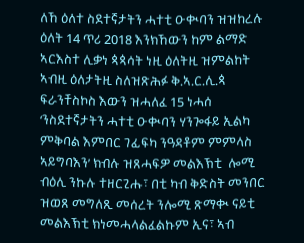ለኸ ዕለተ ስደተኛታትን ሓተቲ ዑቊባን ዝዝከረሉ ዕለት 14 ጥሪ 2018 እንክኸውን ከም ልማድ ኣርእስተ ሊቃነ ጳጳሳት ነዚ ዕለትዚ ዝምልከት ኣብዚ ዕለታትዚ ስለዝጽሕፉ ቅ.ኣ.ር.ሊ.ጳ ፍራንቸስኮስ እውን ዝሓለፈ 15 ነሓሰ ‘ንስደተኛታትን ሓተቲ ዑቊባን ሃንጐፋይ ኢልካ ምቅባል እምበር ገፊፍካ ንዓዳቶም ምምላስ ኣይግባእን’ ክብሉ ዝጸሓፍዎ መልእኽቲ  ሎሚ ብዕሊ ንኩሉ ተዘርጊሑ፣ በቲ ካብ ቅድስት መንበር ዝወጸ መግለጺ መሰረት ንሎሚ ጽማቊ ናይቲ መልእኽቲ ክነመሓላልፈልኩም ኢና፣ ኣብ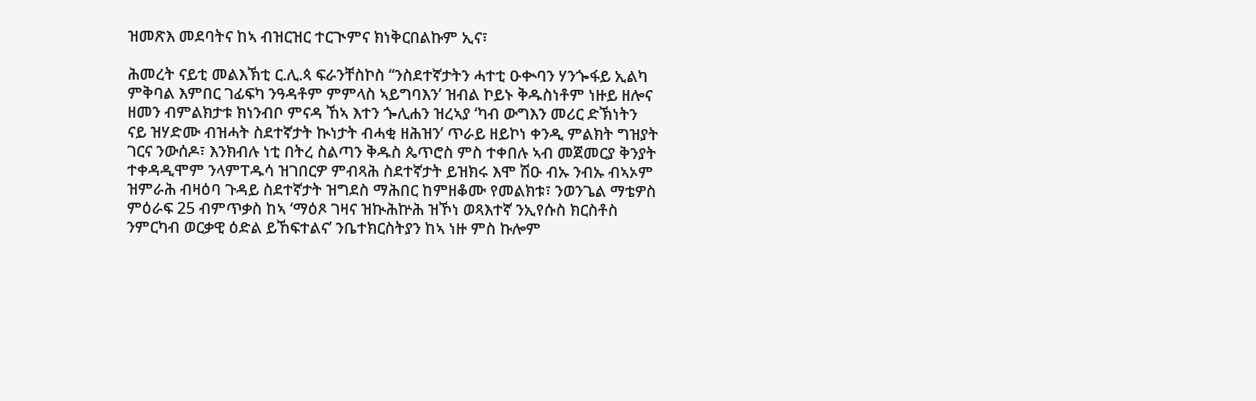ዝመጽእ መደባትና ከኣ ብዝርዝር ተርጒምና ክነቅርበልኩም ኢና፣

ሕመረት ናይቲ መልእኽቲ ር.ሊ.ጳ ፍራንቸስኮስ ‘‘ንስደተኛታትን ሓተቲ ዑቊባን ሃንጐፋይ ኢልካ ምቅባል እምበር ገፊፍካ ንዓዳቶም ምምላስ ኣይግባእን’ ዝብል ኮይኑ ቅዱስነቶም ነዙይ ዘሎና ዘመን ብምልክታቱ ክነንብቦ ምናዳ ኸኣ እተን ጐሊሐን ዝረኣያ ‘ካብ ውግእን መሪር ድኽነትን ናይ ዝሃድሙ ብዝሓት ስደተኛታት ኲነታት ብሓቂ ዘሕዝን’ ጥራይ ዘይኮነ ቀንዲ ምልክት ግዝያት ገርና ንውሰዶ፣ እንክብሉ ነቲ በትረ ስልጣን ቅዱስ ጴጥሮስ ምስ ተቀበሉ ኣብ መጀመርያ ቅንያት ተቀዳዲሞም ንላምፐዱሳ ዝገበርዎ ምብጻሕ ስደተኛታት ይዝክሩ እሞ ሽዑ ብኡ ንብኡ ብኣኦም ዝምራሕ ብዛዕባ ጉዳይ ስደተኛታት ዝግደስ ማሕበር ከምዘቆሙ የመልክቱ፣ ንወንጌል ማቴዎስ ምዕራፍ 25 ብምጥቃስ ከኣ ‘ማዕጾ ገዛና ዝኲሕኵሕ ዝኾነ ወጻእተኛ ንኢየሱስ ክርስቶስ ንምርካብ ወርቃዊ ዕድል ይኸፍተልና’ ንቤተክርስትያን ከኣ ነዙ ምስ ኩሎም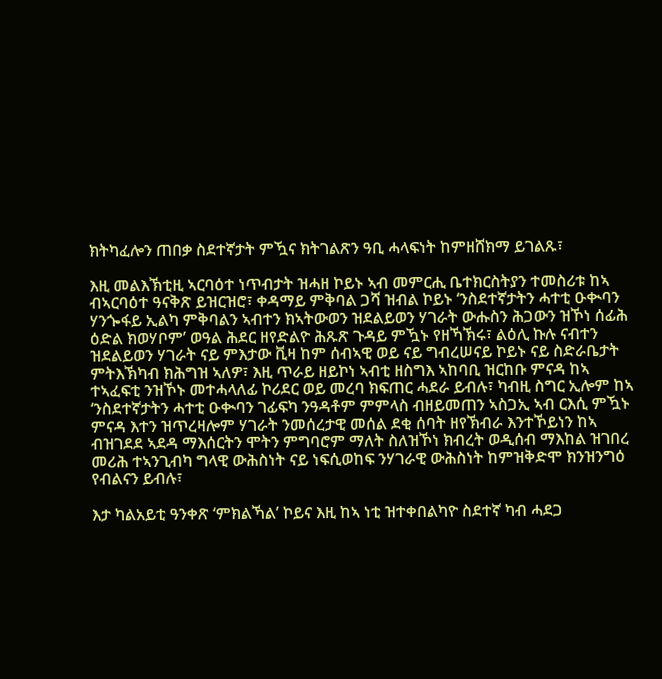ክትካፈሎን ጠበቃ ስደተኛታት ምዃና ክትገልጽን ዓቢ ሓላፍነት ከምዘሸክማ ይገልጹ፣

እዚ መልእኽቲዚ ኣርባዕተ ነጥብታት ዝሓዘ ኮይኑ ኣብ መምርሒ ቤተክርስትያን ተመስሪቱ ከኣ ብኣርባዕተ ዓናቅጽ ይዝርዝሮ፣ ቀዳማይ ምቅባል ጋሻ ዝብል ኮይኑ ‘ንስደተኛታትን ሓተቲ ዑቊባን ሃንጐፋይ ኢልካ ምቅባልን ኣብተን ክኣትውወን ዝደልይወን ሃገራት ውሑስን ሕጋውን ዝኾነ ሰፊሕ ዕድል ክወሃቦም’ ወዓል ሕደር ዘየድልዮ ሕጹጽ ጉዳይ ምዃኑ የዘኻኽሩ፣ ልዕሊ ኩሉ ናብተን ዝደልይወን ሃገራት ናይ ምእታው ቪዛ ከም ሰብኣዊ ወይ ናይ ግብረሠናይ ኮይኑ ናይ ስድራቤታት ምትእኽካብ ክሕግዝ ኣለዎ፣ እዚ ጥራይ ዘይኮነ ኣብቲ ዘስግእ ኣከባቢ ዝርከቡ ምናዳ ከኣ ተኣፈፍቲ ንዝኾኑ መተሓላለፊ ኮሪደር ወይ መረባ ክፍጠር ሓደራ ይብሉ፣ ካብዚ ስግር ኢሎም ከኣ ‘ንስደተኛታትን ሓተቲ ዑቊባን ገፊፍካ ንዓዳቶም ምምላስ ብዘይመጠን ኣስጋኢ ኣብ ርእሲ ምዃኑ ምናዳ እተን ዝጥረዛሎም ሃገራት ንመሰረታዊ መሰል ደቂ ሰባት ዘየኽብራ እንተኾይነን ከኣ ብዝገደደ ኣደዳ ማእሰርትን ሞትን ምግባሮም ማለት ስለዝኾነ ክብረት ወዲሰብ ማእከል ዝገበረ መሪሕ ተኣንጊብካ ግላዊ ውሕስነት ናይ ነፍሲወከፍ ንሃገራዊ ውሕስነት ከምዝቅድሞ ክንዝንግዕ የብልናን ይብሉ፣

እታ ካልአይቲ ዓንቀጽ ‘ምክልኻል’ ኮይና እዚ ከኣ ነቲ ዝተቀበልካዮ ስደተኛ ካብ ሓደጋ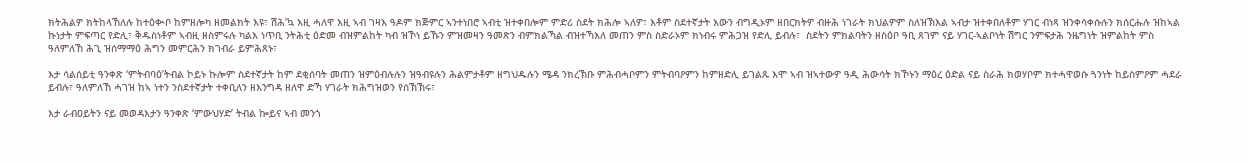ክትሕልዎ ክትከላኸለሉ ከተዕቊቦ ከምዘሎካ ዘመልክት እዩ፣ ሽሕ’ኳ እዚ ሓለዋ እዚ ኣብ ገዛእ ዓዶም ክጅምር ኣንተነበሮ ኣብቲ ዝተቀበሎም ምድሪ ስደት ክሕሎ ኣለዎ፣ እቶም ስደተኛታት እውን ብግዲኦም ዘበርክትዎ ብዙሕ ነገራት ክህልዎም ስለዝኽእል ኣብታ ዝተቀበለቶም ሃገር ብነጻ ዝንቀሳቀሱሉን ክሰርሑሉ ዝከኣል ኩነታት ምፍጣር የድሊ፣ ቅዱስነቶም ኣብዚ ዘስምሩሉ ካልእ ነጥቢ ንትሕቲ ዕድመ ብዝምልከት ካብ ዝኾነ ይኹን ምዝመዛን ዓመጽን ብምክልኻል ብዝተኻእለ መጠን ምስ ስድራኦም ክነብሩ ምሕጋዝ የድሊ ይብሉ፣  ስደትን ምክልባትን ዘስዕቦ ዓቢ ጸገም ናይ ሃገር-ኣልቦነት ሽግር ንምፍታሕ ንዜግነት ዝምልከት ምስ ዓለምለኸ ሕጊ ዝሰማማዕ ሕግን መምርሕን ክገብራ ይምሕጸኑ፣

እታ ሳልሰይቲ ዓንቀጽ ‘ምትብባዕ’ትብል ኮይኑ ኩሎም ስደተኛታት ከም ደቂሰባት መጠን ዝምዕብሉሉን ዝዓብዩሉን ሕልምታቶም ዘግህዱሉን ሜዳ ንክረኽቡ ምሕብሓቦምን ምትብባዖምን ከምዘድሊ ይገልጹ እሞ ኣብ ዝኣተውዎ ዓዲ ሕውሳት ክኾኑን ማዕረ ዕድል ናይ ስራሕ ክወሃቦም ክተሓዋወሱ ጓንነት ከይስምዖም ሓደራ ይብሉ፣ ዓለምለኸ ሓገዝ ከኣ ነተን ንስደተኛታት ተቀቢለን ዘእንግዳ ዘለዋ ድኻ ሃገራት ክሕግዝወን የሰኽኽሩ፣

እታ ራብዐይትን ናይ መወዳእታን ዓንቀጽ ‘ምውህሃድ’ ትብል ኰይና ኣብ መንጎ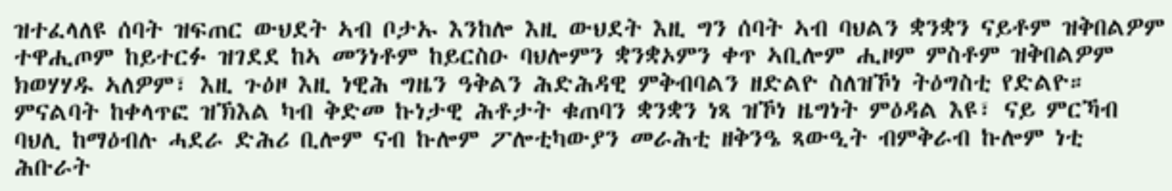ዝተፈላለዩ ሰባት ዝፍጠር ውህደት ኣብ ቦታኡ እንከሎ እዚ ውህደት እዚ ግን ሰባት ኣብ ባህልን ቋንቋን ናይቶም ዝቅበልዎም ተዋሒጦም ከይተርፉ ዝገደደ ከኣ መንነቶም ከይርስዑ ባህሎምን ቋንቋኦምን ቀጥ ኣቢሎም ሒዞም ምስቶም ዝቅበልዎም ክወሃሃዱ ኣለዎም፣ እዚ ጉዕዞ እዚ ነዊሕ ግዜን ዓቅልን ሕድሕዳዊ ምቅብባልን ዘድልዮ ስለዝኾነ ትዕግስቲ የድልዮ። ምናልባት ከቀላጥፎ ዝኽእል ካብ ቅድመ ኩነታዊ ሕቶታት ቁጠባን ቋንቋን ነጻ ዝኾነ ዜግነት ምዕዳል እዩ፣ ናይ ምርኻብ ባህሊ ከማዕብሉ ሓደራ ድሕሪ ቢሎም ናብ ኩሎም ፖሎቲካውያን መራሕቲ ዘቅንዔ ጻውዒት ብምቅራብ ኩሎም ነቲ ሕቡራት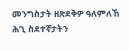መንግስታት ዘጽደቅዎ ዓለምለኸ ሕጊ ስደተኛታትን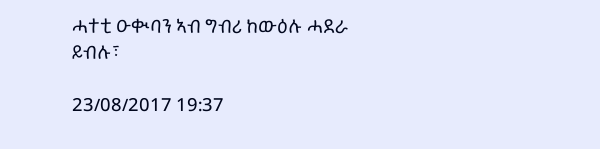ሓተቲ ዑቊባን ኣብ ግብሪ ከውዕሉ ሓደራ ይብሉ፣

23/08/2017 19:37